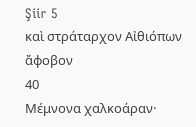Şiir 5
καὶ στράταρχον Αἰθιόπων ἄφοβον
40
Μέμνονα χαλκοάραν·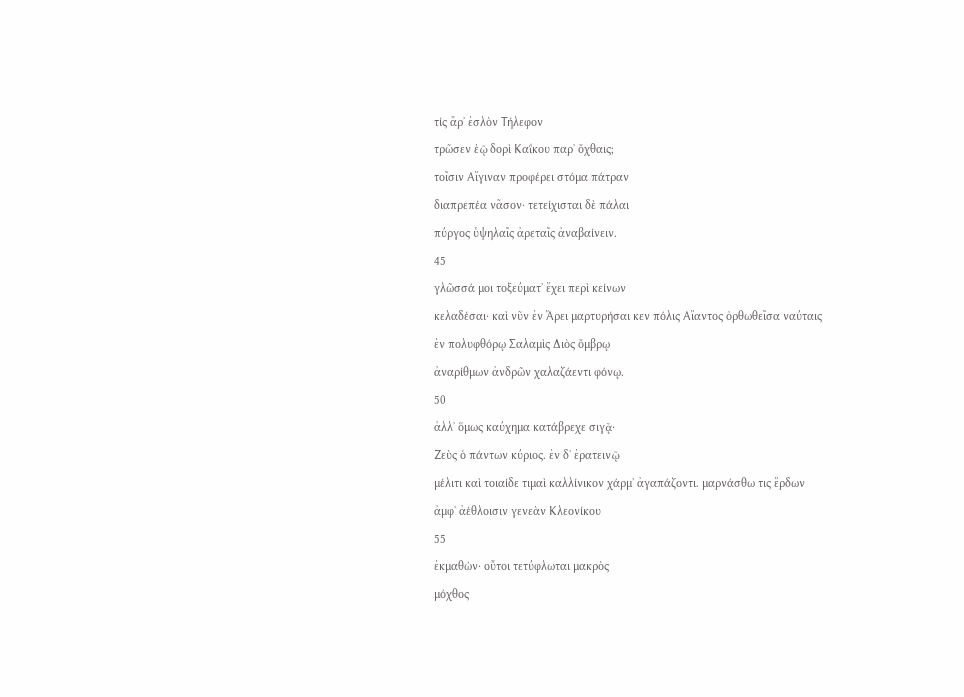τίς ἄρʼ ἐσλὸν Τήλεφον
τρῶσεν ἑῷ δορὶ Καΐκου παρʼ ὄχθαις;
τοῖσιν Αἴγιναν προφέρει στόμα πάτραν
διαπρεπέα νᾶσον· τετείχισται δὲ πάλαι
πύργος ὑψηλαῖς ἀρεταῖς ἀναβαίνειν.
45
γλῶσσά μοι τοξεύματʼ ἔχει περὶ κείνων
κελαδέσαι· καὶ νῦν ἐν Ἄρει μαρτυρήσαι κεν πόλις Αἴαντος ὀρθωθεῖσα ναύταις
ἐν πολυφθόρῳ Σαλαμὶς Διὸς ὄμβρῳ
ἀναρίθμων ἀνδρῶν χαλαζάεντι φόνῳ.
50
ἀλλʼ ὅμως καύχημα κατάβρεχε σιγᾷ·
Ζεὺς ὁ πάντων κύριος. ἐν δʼ ἐρατεινῷ
μέλιτι καὶ τοιαίδε τιμαὶ καλλίνικον χάρμʼ ἀγαπάζοντι. μαρνάσθω τις ἔρδων
ἀμφʼ ἀέθλοισιν γενεὰν Κλεονίκου
55
ἐκμαθών· οὔτοι τετύφλωται μακρὸς
μόχθος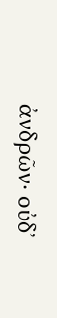ἀνδρῶν· οὐδʼ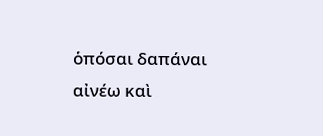ὁπόσαι δαπάναι
αἰνέω καὶ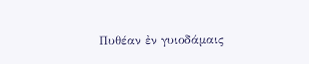Πυθέαν ἐν γυιοδάμαις